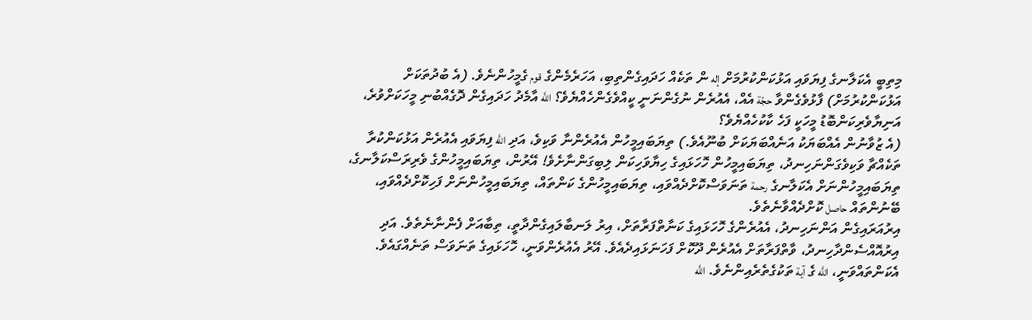މިތިބީ އެކަލާނގެ ފިޔަވައި އަޅުކަންކުރުމަށް إله ން ތަކެއް ހަދައިގެންތިބި، އަހަރެމެންގެ قوم ގެމީހުންނެވެ. (އެ ބުދުތަކަށް އަޅުކަންކުރުމަށް) ފާޅުވެގެންވާ حجّة އެއް، އެއުރެން ނުގެންނަނީ ކީއްވެގެންހެއްޔެވެ؟ اللَّه އާމެދު ހަދައިގެން ދޮގެއްބުނި މީހަކަށްވުރެ، އަނިޔާވެރިކަންބޮޑު މީހަކީ ފަހެ ކާކުހެއްޔެވެ؟
(އެ ޒުވާނުން އެއްބަޔަކު އަނެއްބަޔަކަށް ބުނޫއެވެ.) ތިޔަބައިމީހުން އެއުރެންނާ ވަކިވެ، އަދި اللَّه ފިޔަވައި އެއުރެން އަޅުކަންކުރާ ތަކެއްޗާ ވަކިވެގަންނަހިނދު، ތިޔަބައިމީހުން ހޮހަޅައިގެ ހިޔާވަހިކަން ލިބިގަންނާށެވެ! އޭރުން، ތިޔަބައިމީހުންގެ ވެރިރަސްކަލާނގެ، ތިޔަބައިމީހުންނަށް އެކަލާނގެ رحمة ތަނަވަސްކޮށްދެއްވައި، ތިޔަބައިމީހުންގެ ކަންތައް، ތިޔަބައިމީހުންނަށް ފަހިކޮށްދެއްވައި، ބޭނުންތައް حاصل ކޮށްދެއްވާނެތެވެ.
އިރުއަރައިގެން އަންނަހިނދު، އެއުރެންގެ ހޮހަޅައިގެ ކަނާތްފަރާތަށް، އިރު ލަނބާލައިގެންދާތީ، ތިބާއަށް ފެންނާނެތެވެ. އަދި އިރުއޮއްސެންދާހިނދު، ވާތްފަރާތަށް އެއުރެން ދޫކޮށް ފަހަނަޅައިދެއެވެ. އޭރު އެއުރެންވަނީ، ހޮހަޅައިގެ ތަނަވަސް ތަނެއްގައެވެ. އެކަންތައްވަނީ، اللَّه ގެ آية ތަކުގެތެރެއިންނެވެ. اللَّه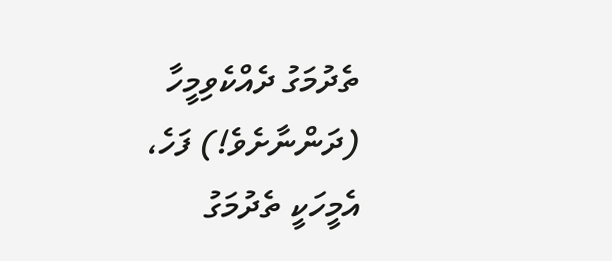ތެދުމަގު ދެއްކެވިމީހާ (ދަންނާށެވެ!) ފަހެ، އެމީހަކީ ތެދުމަގު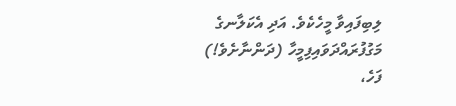ލިބިފައިވާ މީހެކެވެ. އަދި އެކަލާނގެ މަގުފުރައްދަވައިފިމީހާ (ދަންނާށެވެ!) ފަހެ،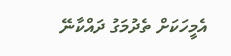އެމީހަކަށް ތެދުމަގު ދައްކާނޭ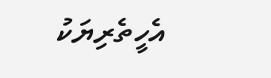އެހީތެރިޔަކު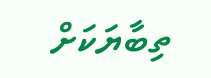ތިބާޔަކަށް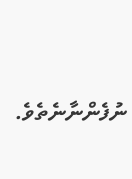ނުފެންނާނެތެވެ.